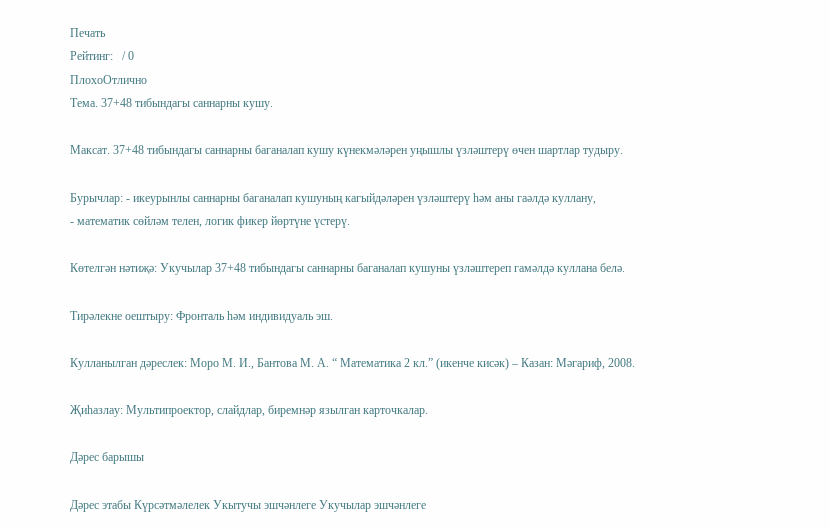Печать
Рейтинг:   / 0
ПлохоОтлично
Тема. 37+48 тибындагы саннарны кушу.

Максат. 37+48 тибындагы саннарны баганалап кушу күнекмәләрен уңышлы үзләштерү өчен шартлар тудыру.

Бурычлар: - икеурынлы саннарны баганалап кушуның кагыйдәләрен үзләштерү һәм аны гаәлдә куллану,
- математик сөйләм телен, логик фикер йөртүне үстерү.

Көтелгән нәтиҗә: Укучылар 37+48 тибындагы саннарны баганалап кушуны үзләштереп гамәлдә куллана белә.

Тирәлекне оештыру: Фронталь һәм индивидуаль эш.

Кулланылган дәреслек: Моро М. И., Бантова М. А. “ Математика 2 кл.” (икенче кисәк) – Казан: Мәгариф, 2008.

Җиһазлау: Мультипроектор, слайдлар, биремнәр язылган карточкалар.

Дәрес барышы

Дәрес этабы Күрсәтмәлелек Укытучы эшчәнлеге Укучылар эшчәнлеге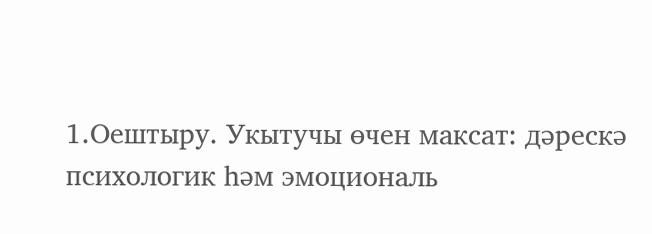1.Оештыру. Укытучы өчен максат: дәрескә психологик һәм эмоциональ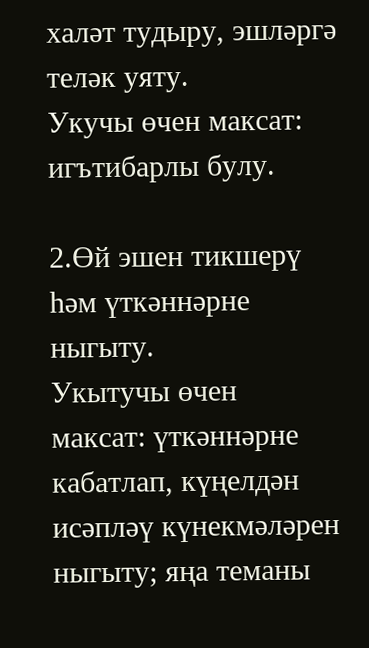халәт тудыру, эшләргә теләк уяту.
Укучы өчен максат: игътибарлы булу.

2.Өй эшен тикшерү һәм үткәннәрне ныгыту.
Укытучы өчен
максат: үткәннәрне кабатлап, күңелдән исәпләү күнекмәләрен ныгыту; яңа теманы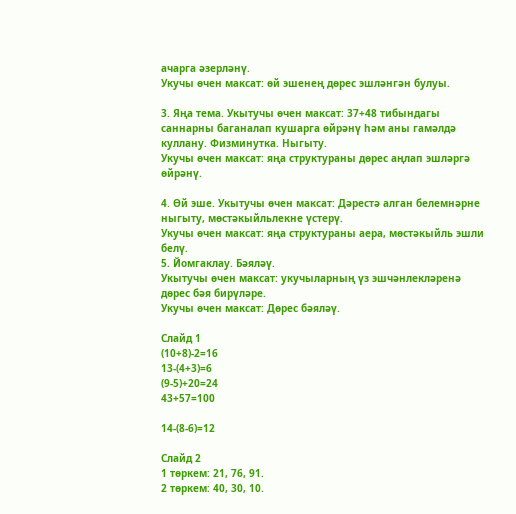ачарга әзерләнү.
Укучы өчен максат: өй эшенең дөрес эшләнгән булуы.

3. Яңа тема. Укытучы өчен максат: 37+48 тибындагы саннарны баганалап кушарга өйрәнү һәм аны гамәлдә куллану. Физминутка. Ныгыту.
Укучы өчен максат: яңа структураны дөрес аңлап эшләргә өйрәнү.

4. Өй эше. Укытучы өчен максат: Дәрестә алган белемнәрне ныгыту, мөстәкыйльлекне үстерү.
Укучы өчен максат: яңа структураны аера, мөстәкыйль эшли белү.
5. Йомгаклау. Бәяләү.
Укытучы өчен максат: укучыларның үз эшчәнлекләренә дөрес бәя бирүләре.
Укучы өчен максат: Дөрес бәяләү.

Слайд 1
(10+8)-2=16
13-(4+3)=6
(9-5)+20=24
43+57=100

14-(8-6)=12

Слайд 2
1 төркем: 21, 76, 91.
2 төркем: 40, 30, 10.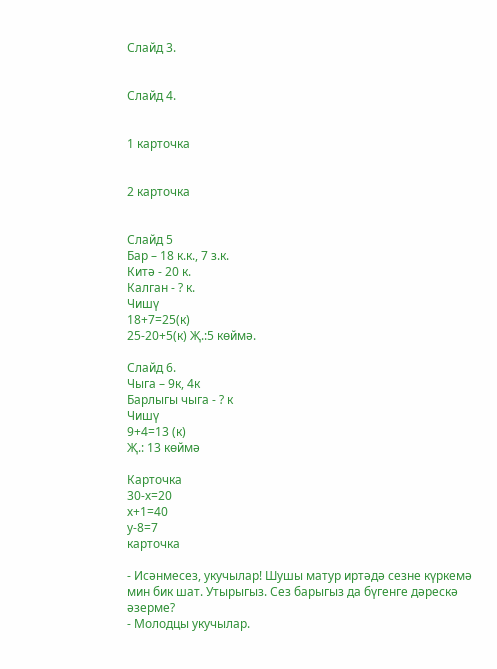Слайд 3.


Слайд 4.


1 карточка


2 карточка


Слайд 5
Бар – 18 к.к., 7 з.к.
Китә - 20 к.
Калган - ? к.
Чишү
18+7=25(к)
25-20+5(к) Җ.:5 көймә.

Слайд 6.
Чыга – 9к, 4к
Барлыгы чыга - ? к
Чишү
9+4=13 (к)
Җ.: 13 көймә

Карточка
30-х=20
х+1=40
у-8=7
карточка

- Исәнмесез, укучылар! Шушы матур иртәдә сезне күркемә мин бик шат. Утырыгыз. Сез барыгыз да бүгенге дәрескә әзерме?
- Молодцы укучылар.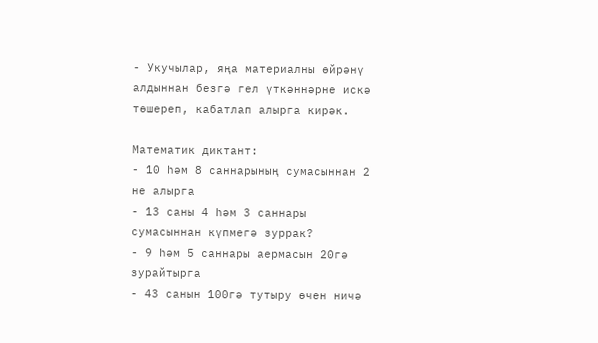- Укучылар, яңа материалны өйрәнү алдыннан безгә гел үткәннәрне искә төшереп, кабатлап алырга кирәк.

Математик диктант:
- 10 һәм 8 саннарының сумасыннан 2 не алырга
- 13 саны 4 һәм 3 саннары сумасыннан күпмегә зуррак?
- 9 һәм 5 саннары аермасын 20гә зурайтырга
- 43 санын 100гә тутыру өчен ничә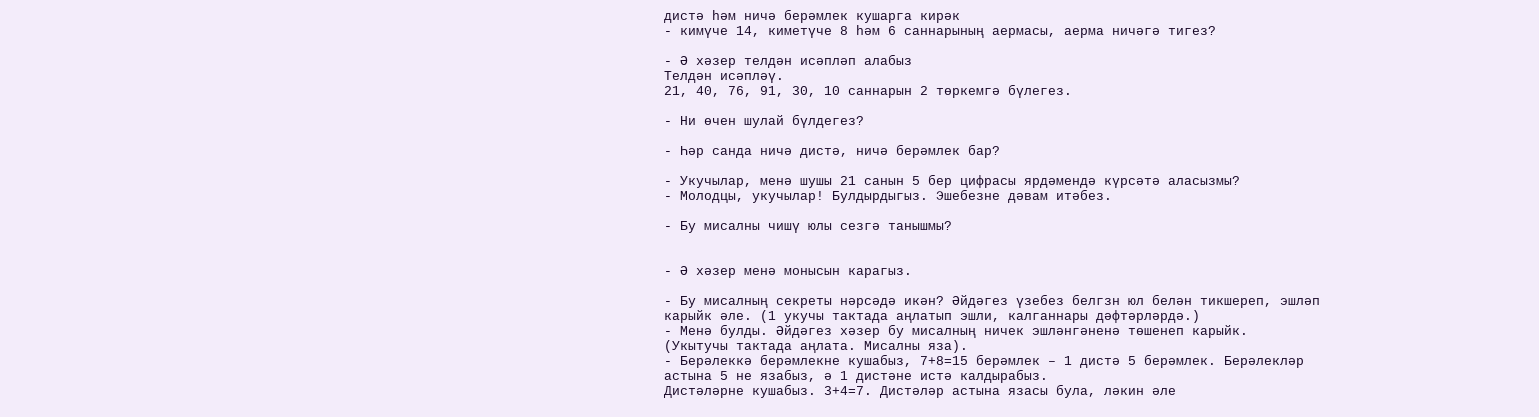дистә һәм ничә берәмлек кушарга кирәк
- кимүче 14, киметүче 8 һәм 6 саннарының аермасы, аерма ничәгә тигез?

- Ә хәзер телдән исәпләп алабыз
Телдән исәпләү.
21, 40, 76, 91, 30, 10 саннарын 2 төркемгә бүлегез.

- Ни өчен шулай бүлдегез?

- Һәр санда ничә дистә, ничә берәмлек бар?

- Укучылар, менә шушы 21 санын 5 бер цифрасы ярдәмендә күрсәтә аласызмы?
- Молодцы, укучылар! Булдырдыгыз. Эшебезне дәвам итәбез.

- Бу мисалны чишү юлы сезгә танышмы?


- Ә хәзер менә монысын карагыз.

- Бу мисалның секреты нәрсәдә икән? Әйдәгез үзебез белгзн юл белән тикшереп, эшләп карыйк әле. (1 укучы тактада аңлатып эшли, калганнары дәфтәрләрдә.)
- Менә булды. Әйдәгез хәзер бу мисалның ничек эшләнгәненә төшенеп карыйк.
(Укытучы тактада аңлата. Мисалны яза).
- Берәлеккә берәмлекне кушабыз, 7+8=15 берәмлек – 1 дистә 5 берәмлек. Берәлекләр астына 5 не язабыз, ә 1 дистәне истә калдырабыз.
Дистәләрне кушабыз. 3+4=7. Дистәләр астына язасы була, ләкин әле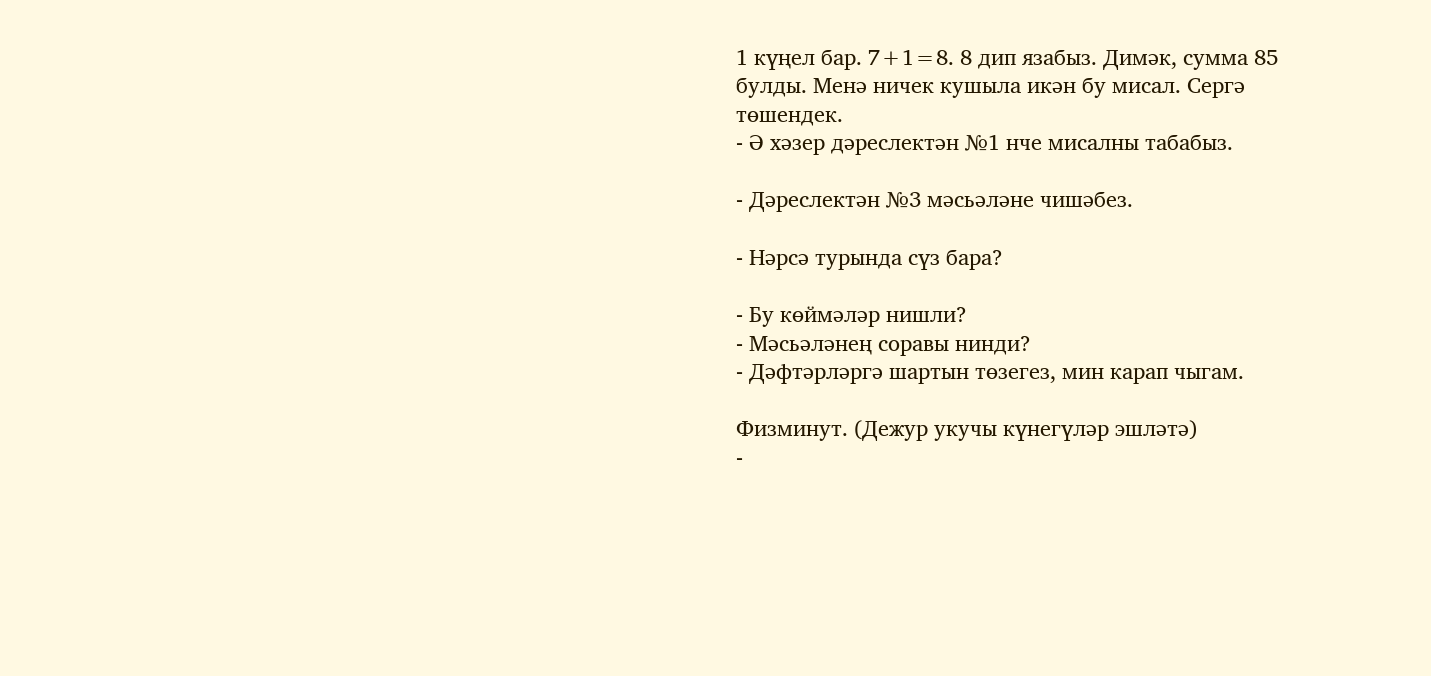1 күңел бар. 7+1=8. 8 дип язабыз. Димәк, сумма 85 булды. Менә ничек кушыла икән бу мисал. Сергә төшендек.
- Ә хәзер дәреслектән №1 нче мисалны табабыз.

- Дәреслектән №3 мәсьәләне чишәбез.

- Нәрсә турында сүз бара?

- Бу көймәләр нишли?
- Мәсьәләнең соравы нинди?
- Дәфтәрләргә шартын төзегез, мин карап чыгам.

Физминут. (Дежур укучы күнегүләр эшләтә)
-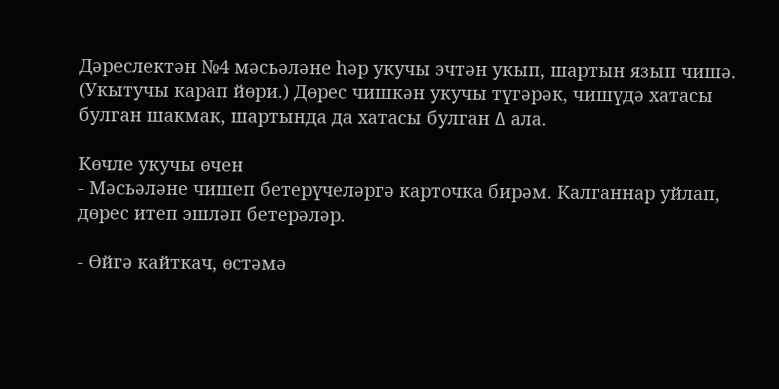Дәреслектән №4 мәсьәләне һәр укучы эчтән укып, шартын язып чишә. (Укытучы карап йөри.) Дөрес чишкән укучы түгәрәк, чишүдә хатасы булган шакмак, шартында да хатасы булган ∆ ала.

Көчле укучы өчен
- Мәсьәләне чишеп бетерүчеләргә карточка бирәм. Калганнар уйлап, дөрес итеп эшләп бетерәләр.

- Өйгә кайткач, өстәмә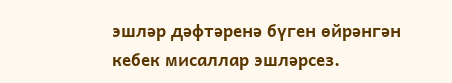эшләр дәфтәренә бүген өйрәнгән кебек мисаллар эшләрсез.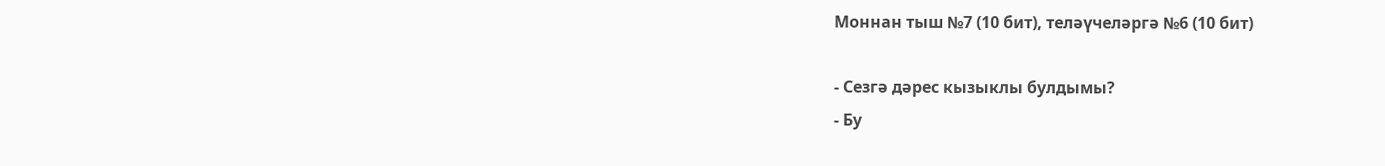Моннан тыш №7 (10 бит), теләүчеләргә №6 (10 бит)

- Сезгә дәрес кызыклы булдымы?
- Бу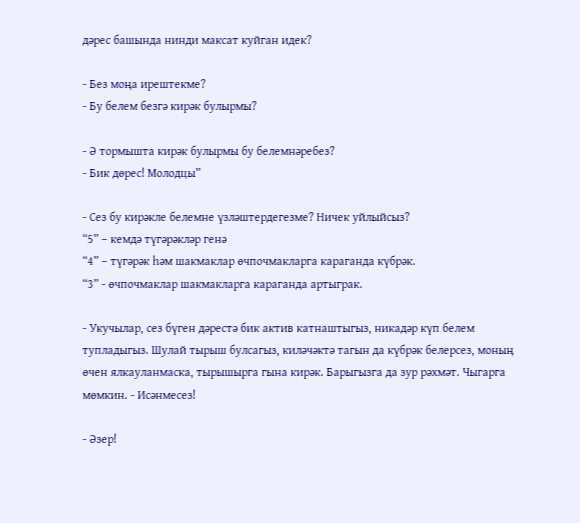дәрес башында нинди максат куйган идек?

- Без моңа ирештекме?
- Бу белем безгә кирәк булырмы?

- Ә тормышта кирәк булырмы бу белемнәребез?
- Бик дөрес! Молодцы”

- Сез бу кирәкле белемне үзләштердегезме? Ничек уйлыйсыз?
“5” – кемдә түгәрәкләр генә
“4” – түгәрәк һәм шакмаклар өчпочмакларга караганда күбрәк.
“3” - өчпочмаклар шакмакларга караганда артыграк.

- Укучылар, сез бүген дәрестә бик актив катнаштыгыз, никадәр күп белем тупладыгыз. Шулай тырыш булсагыз, киләчәктә тагын да күбрәк белерсез, моның өчен ялкауланмаска, тырышырга гына кирәк. Барыгызга да зур рәхмәт. Чыгарга мөмкин. - Исәнмесез!

- Әзер!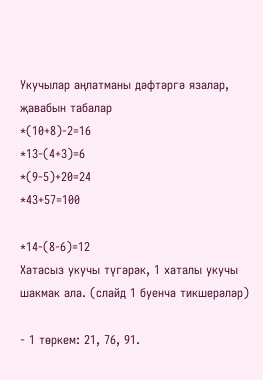Укучылар аңлатманы дәфтәргә язалар, җавабын табалар
*(10+8)-2=16
*13-(4+3)=6
*(9-5)+20=24
*43+57=100

*14-(8-6)=12
Хатасыз укучы түгәрәк, 1 хаталы укучы шакмак ала. (слайд 1 буенча тикшерәләр)

- 1 төркем: 21, 76, 91.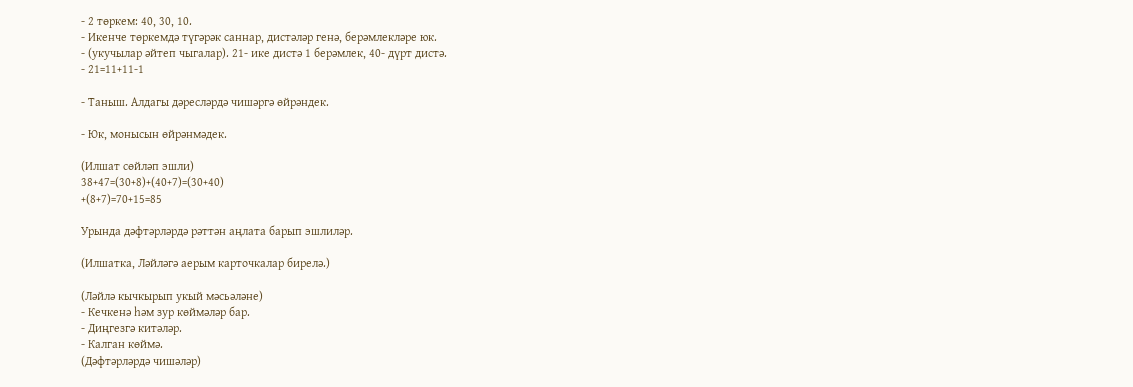- 2 төркем: 40, 30, 10.
- Икенче төркемдә түгәрәк саннар, дистәләр генә, берәмлекләре юк.
- (укучылар әйтеп чыгалар). 21- ике дистә 1 берәмлек, 40- дүрт дистә.
- 21=11+11-1

- Таныш. Алдагы дәресләрдә чишәргә өйрәндек.

- Юк, монысын өйрәнмәдек.

(Илшат сөйләп эшли)
38+47=(30+8)+(40+7)=(30+40)
+(8+7)=70+15=85

Урында дәфтәрләрдә рәттән аңлата барып эшлиләр.

(Илшатка, Ләйләгә аерым карточкалар бирелә.)

(Ләйлә кычкырып укый мәсьәләне)
- Кечкенә һәм зур көймәләр бар.
- Диңгезгә китәләр.
- Калган көймә.
(Дәфтәрләрдә чишәләр)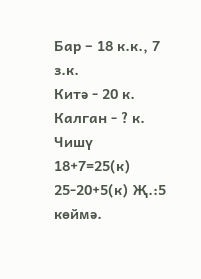Бар – 18 к.к., 7 з.к.
Китә - 20 к.
Калган - ? к.
Чишү
18+7=25(к)
25-20+5(к) Җ.:5 көймә.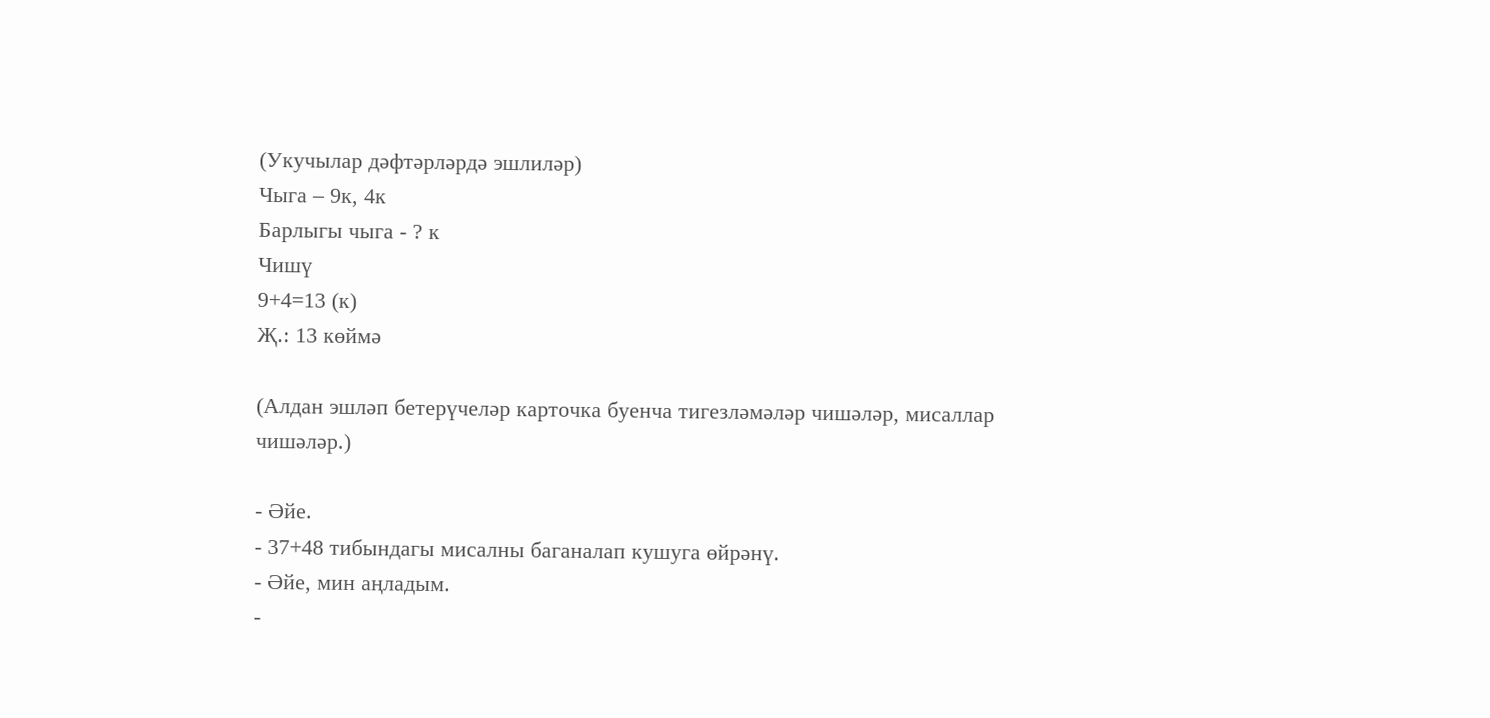(Укучылар дәфтәрләрдә эшлиләр)
Чыга – 9к, 4к
Барлыгы чыга - ? к
Чишү
9+4=13 (к)
Җ.: 13 көймә

(Алдан эшләп бетерүчеләр карточка буенча тигезләмәләр чишәләр, мисаллар чишәләр.)

- Әйе.
- 37+48 тибындагы мисалны баганалап кушуга өйрәнү.
- Әйе, мин аңладым.
-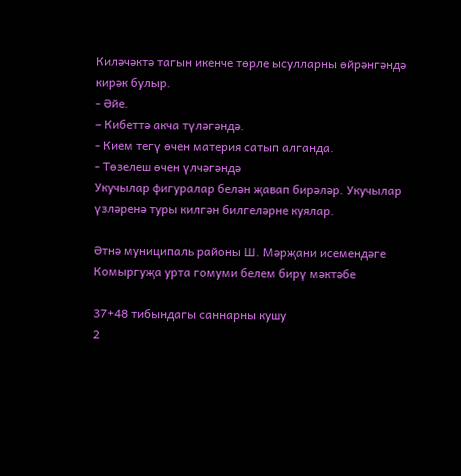Киләчәктә тагын икенче төрле ысулларны өйрәнгәндә кирәк булыр.
- Әйе.
– Кибеттә акча түләгәндә.
- Кием тегү өчен материя сатып алганда.
- Төзелеш өчен үлчәгәндә
Укучылар фигуралар белән җавап бирәләр. Укучылар үзләренә туры килгән билгеләрне куялар.

Әтнә муниципаль районы Ш. Мәрҗани исемендәге Комыргуҗа урта гомуми белем бирү мәктәбе

37+48 тибындагы саннарны кушу
2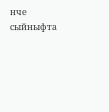нче сыйныфта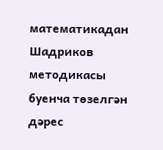математикадан Шадриков методикасы буенча төзелгән дәрес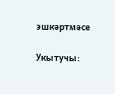эшкәртмәсе

Укытучы: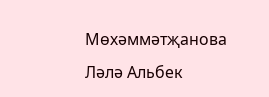Мөхәммәтҗанова Ләлә Альбек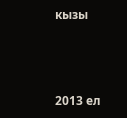кызы



2013 ел